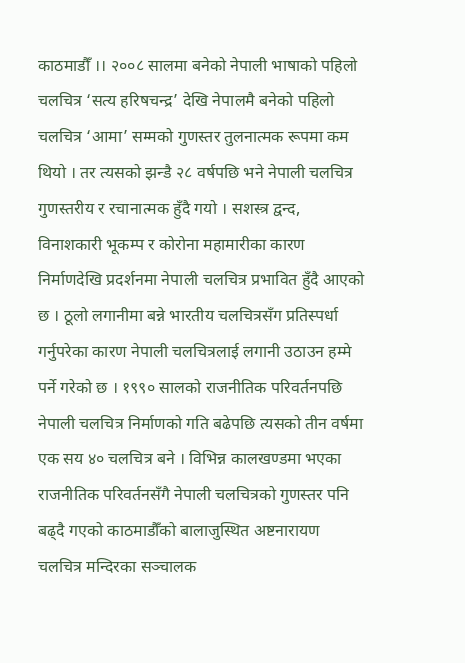काठमाडौँ ।। २००८ सालमा बनेको नेपाली भाषाको पहिलो चलचित्र ‘सत्य हरिषचन्द्र’ देखि नेपालमै बनेको पहिलो चलचित्र ‘आमा’ सम्मको गुणस्तर तुलनात्मक रूपमा कम थियो । तर त्यसको झन्डै २८ वर्षपछि भने नेपाली चलचित्र गुणस्तरीय र रचानात्मक हुँदै गयो । सशस्त्र द्वन्द, विनाशकारी भूकम्प र कोरोना महामारीका कारण निर्माणदेखि प्रदर्शनमा नेपाली चलचित्र प्रभावित हुँदै आएको छ । ठूलो लगानीमा बन्ने भारतीय चलचित्रसँग प्रतिस्पर्धा गर्नुपरेका कारण नेपाली चलचित्रलाई लगानी उठाउन हम्मे पर्ने गरेको छ । १९९० सालको राजनीतिक परिवर्तनपछि नेपाली चलचित्र निर्माणको गति बढेपछि त्यसको तीन वर्षमा एक सय ४० चलचित्र बने । विभिन्न कालखण्डमा भएका राजनीतिक परिवर्तनसँगै नेपाली चलचित्रको गुणस्तर पनि बढ्दै गएको काठमाडौँको बालाजुस्थित अष्टनारायण चलचित्र मन्दिरका सञ्चालक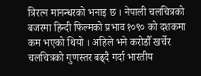त्रिरत्न मानन्धरको भनाइ छ । नेपाली चलचित्रको बजरमा हिन्दी फिल्मको प्रभाव १०९० को दशकमा कम भएको थियो । अहिले भने करोडौँ खर्चेर चलचित्रको गुणस्तर बढ्दै गर्दा भारतीय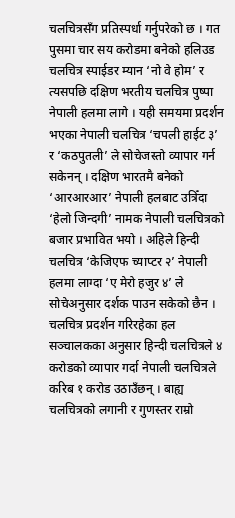चलचित्रसँग प्रतिस्पर्धा गर्नुपरेको छ । गत पुसमा चार सय करोडमा बनेको हलिउड चलचित्र स्पाईडर म्यान ‘नो वे होम’ र त्यसपछि दक्षिण भरतीय चलचित्र पुष्पा नेपाली हलमा लागे । यही समयमा प्रदर्शन भएका नेपाली चलचित्र ‘चपली हाईट ३’ र ‘कठपुतली’ ले सोचेजस्तो व्यापार गर्न सकेनन् । दक्षिण भारतमै बनेको ‘आरआरआर’ नेपाली हलबाट उत्रिँदा ‘हेलो जिन्दगी’ नामक नेपाली चलचित्रको बजार प्रभावित भयो । अहिले हिन्दी चलचित्र ‘केजिएफ च्याप्टर २’ नेपाली हलमा लाग्दा ‘ए मेरो हजुर ४’ ले सोचेअनुसार दर्शक पाउन सकेको छैन । चलचित्र प्रदर्शन गरिरहेका हल सञ्चालकका अनुसार हिन्दी चलचित्रले ४ करोडको व्यापार गर्दा नेपाली चलचित्रले करिब १ करोड उठाउँछन् । बाह्य चलचित्रको लगानी र गुणस्तर राम्रो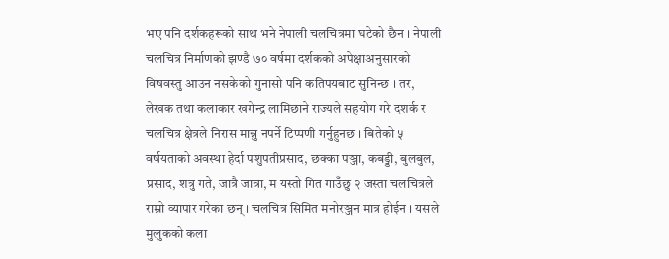भए पनि दर्शकहरूको साथ भने नेपाली चलचित्रमा घटेको छैन । नेपाली चलचित्र निर्माणको झण्डै ७० वर्षमा दर्शकको अपेक्षाअनुसारको विषवस्तु आउन नसकेको गुनासो पनि कतिपयबाट सुनिन्छ । तर, लेखक तथा कलाकार खगेन्द्र लामिछाने राज्यले सहयोग गरे दशर्क र चलचित्र क्षेत्रले निरास मान्नु नपर्ने टिप्पणी गर्नुहुनछ । बितेको ५ वर्षयताको अवस्था हेर्दा पशुपतीप्रसाद, छक्का पञ्जा, कबड्डी, बुलबुल, प्रसाद, शत्रु गते, जात्रै जात्रा, म यस्तो गित गाउँछु २ जस्ता चलचित्रले राम्रो व्यापार गरेका छन् । चलचित्र सिमित मनोरञ्जन मात्र होईन । यसले मुलुकको कला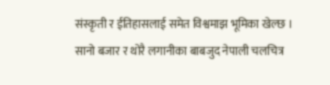संस्कृती र ईतिहासलाई समेत विश्वमाझ भूमिका खेल्छ । सानो बजार र थोरै लगानीका बाबजुद नेपाली चलचित्र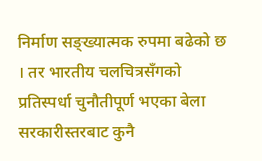निर्माण सङ्ख्यात्मक रुपमा बढेको छ । तर भारतीय चलचित्रसँगको प्रतिस्पर्धा चुनौतीपूर्ण भएका बेला सरकारीस्तरबाट कुनै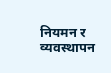नियमन र व्यवस्थापन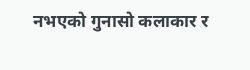नभएको गुनासो कलाकार र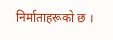निर्माताहरूको छ ।